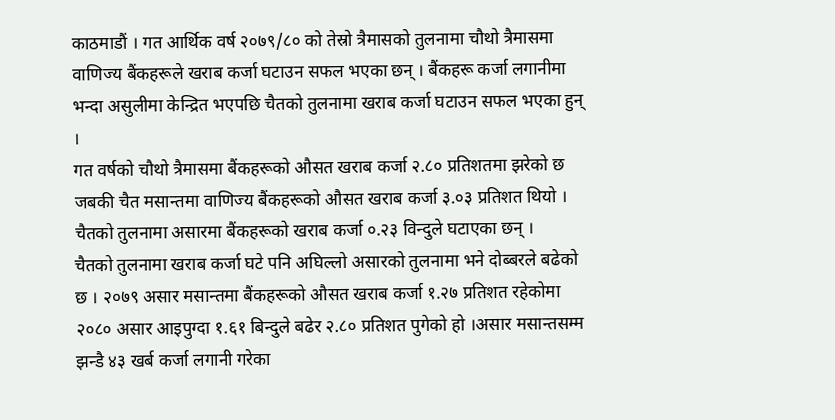काठमाडौं । गत आर्थिक वर्ष २०७९/८० को तेस्रो त्रैमासको तुलनामा चौथो त्रैमासमा वाणिज्य बैंकहरूले खराब कर्जा घटाउन सफल भएका छन् । बैंकहरू कर्जा लगानीमा भन्दा असुलीमा केन्द्रित भएपछि चैतको तुलनामा खराब कर्जा घटाउन सफल भएका हुन् ।
गत वर्षको चौथो त्रैमासमा बैंकहरूको औसत खराब कर्जा २.८० प्रतिशतमा झरेको छ जबकी चैत मसान्तमा वाणिज्य बैंकहरूको औसत खराब कर्जा ३.०३ प्रतिशत थियो । चैतको तुलनामा असारमा बैंकहरूको खराब कर्जा ०.२३ विन्दुले घटाएका छन् ।
चैतको तुलनामा खराब कर्जा घटे पनि अघिल्लो असारको तुलनामा भने दोब्बरले बढेको छ । २०७९ असार मसान्तमा बैंकहरूको औसत खराब कर्जा १.२७ प्रतिशत रहेकोमा २०८० असार आइपुग्दा १.६१ बिन्दुले बढेर २.८० प्रतिशत पुगेको हो ।असार मसान्तसम्म झन्डै ४३ खर्ब कर्जा लगानी गरेका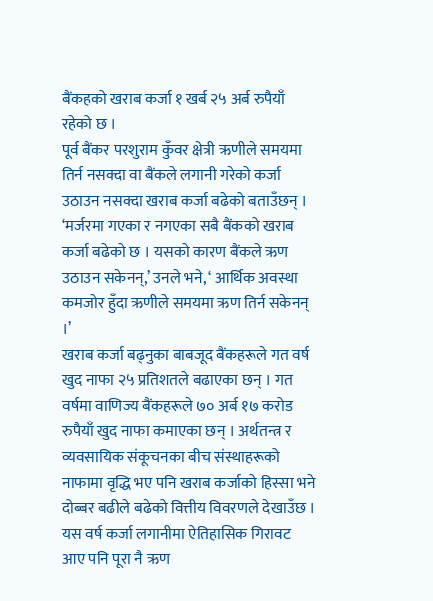बैंकहको खराब कर्जा १ खर्ब २५ अर्ब रुपैयाँ रहेको छ ।
पूर्व बैंकर परशुराम कुँवर क्षेत्री ऋणीले समयमा तिर्न नसक्दा वा बैंकले लगानी गरेको कर्जा उठाउन नसक्दा खराब कर्जा बढेको बताउँछन् ।
‘मर्जरमा गएका र नगएका सबै बैंकको खराब कर्जा बढेको छ । यसको कारण बैंकले ऋण उठाउन सकेनन्,’ उनले भने, ‘ आर्थिक अवस्था कमजोर हुँदा ऋणीले समयमा ऋण तिर्न सकेनन् ।’
खराब कर्जा बढ्नुका बाबजूद बैंकहरूले गत वर्ष खुद नाफा २५ प्रतिशतले बढाएका छन् । गत वर्षमा वाणिज्य बैंकहरूले ७० अर्ब १७ करोड रुपैयाँ खुद नाफा कमाएका छन् । अर्थतन्त्र र व्यवसायिक संकूचनका बीच संस्थाहरूको नाफामा वृद्धि भए पनि खराब कर्जाको हिस्सा भने दोब्बर बढीले बढेको वित्तीय विवरणले देखाउँछ ।
यस वर्ष कर्जा लगानीमा ऐतिहासिक गिरावट आए पनि पूरा नै ऋण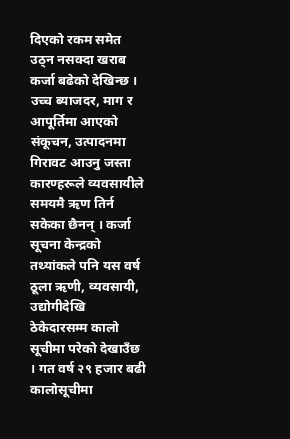दिएको रकम समेत उठ्न नसक्दा खराब कर्जा बढेको देखिन्छ । उच्च ब्याजदर, माग र आपूर्तिमा आएको संकूचन, उत्पादनमा गिरावट आउनु जस्ता कारण्हरूले व्यवसायीले समयमै ऋण तिर्न सकेका छैनन् । कर्जा सूचना केन्द्रको तथ्यांकले पनि यस वर्ष ठूला ऋणी, व्यवसायी, उद्योगीदेखि ठेकेदारसम्म कालो सूचीमा परेको देखाउँछ । गत वर्ष २९ हजार बढी कालोसूचीमा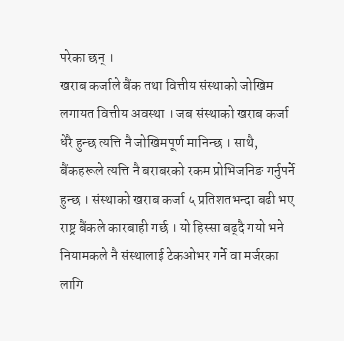परेका छन् ।
खराब कर्जाले बैंक तथा वित्तीय संस्थाको जोखिम लगायत वित्तीय अवस्था । जब संस्थाको खराब कर्जा धेरै हुन्छ त्यत्ति नै जोखिमपूर्ण मानिन्छ । साथै, बैंकहरूले त्यत्ति नै बराबरको रकम प्रोभिजनिङ गर्नुपर्ने हुन्छ । संस्थाको खराब कर्जा ५ प्रतिशतभन्दा बढी भए राष्ट्र बैंकले कारबाही गर्छ । यो हिस्सा बढ्दै गयो भने नियामकले नै संस्थालाई टेकओभर गर्ने वा मर्जरका लागि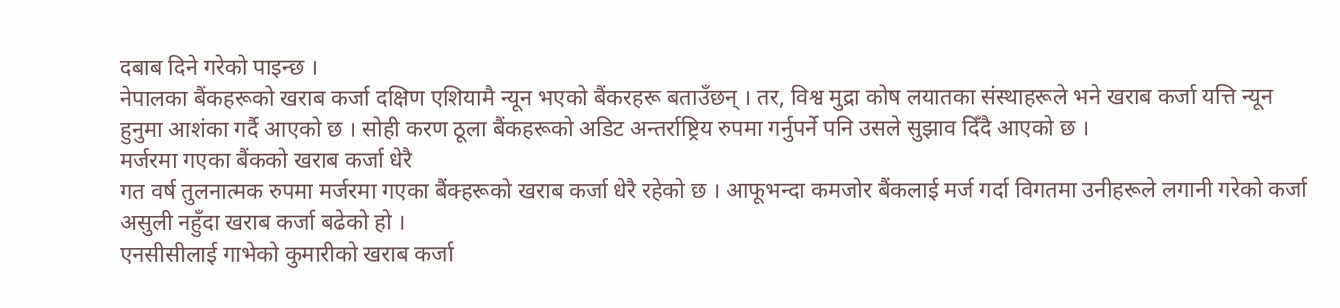दबाब दिने गरेको पाइन्छ ।
नेपालका बैंकहरूको खराब कर्जा दक्षिण एशियामै न्यून भएको बैंकरहरू बताउँछन् । तर, विश्व मुद्रा कोष लयातका संस्थाहरूले भने खराब कर्जा यत्ति न्यून हुनुमा आशंका गर्दै आएको छ । सोही करण ठूला बैंकहरूको अडिट अन्तर्राष्ट्रिय रुपमा गर्नुपर्ने पनि उसले सुझाव दिँदै आएको छ ।
मर्जरमा गएका बैंकको खराब कर्जा धेरै
गत वर्ष तुलनात्मक रुपमा मर्जरमा गएका बैंक्हरूको खराब कर्जा धेरै रहेको छ । आफूभन्दा कमजोर बैंकलाई मर्ज गर्दा विगतमा उनीहरूले लगानी गरेको कर्जा असुली नहुँदा खराब कर्जा बढेको हो ।
एनसीसीलाई गाभेको कुमारीको खराब कर्जा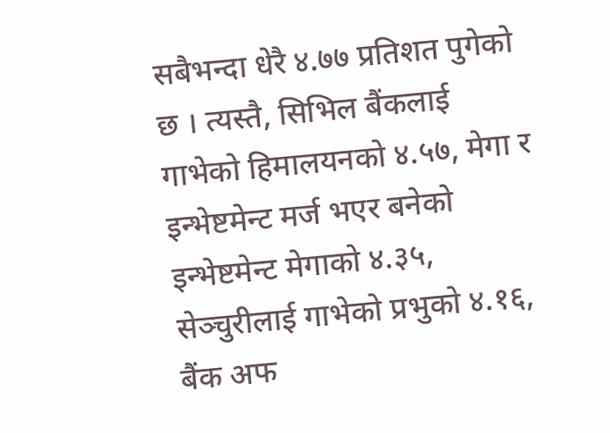सबैभन्दा धेरै ४.७७ प्रतिशत पुगेको छ । त्यस्तै, सिभिल बैंकलाई गाभेको हिमालयनको ४.५७, मेगा र इन्भेष्टमेन्ट मर्ज भएर बनेको इन्भेष्टमेन्ट मेगाको ४.३५, सेञ्चुरीलाई गाभेको प्रभुको ४.१६, बैंक अफ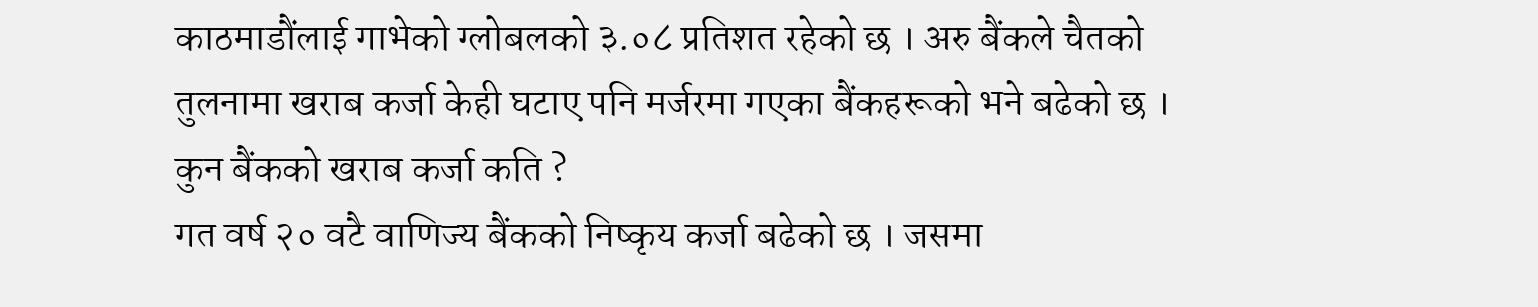काठमाडौंलाई गाभेको ग्लोबलको ३.०८ प्रतिशत रहेको छ । अरु बैंकले चैतको तुलनामा खराब कर्जा केही घटाए पनि मर्जरमा गएका बैंकहरूको भने बढेको छ ।
कुन बैंकको खराब कर्जा कति ?
गत वर्ष २० वटै वाणिज्य बैंकको निष्कृय कर्जा बढेको छ । जसमा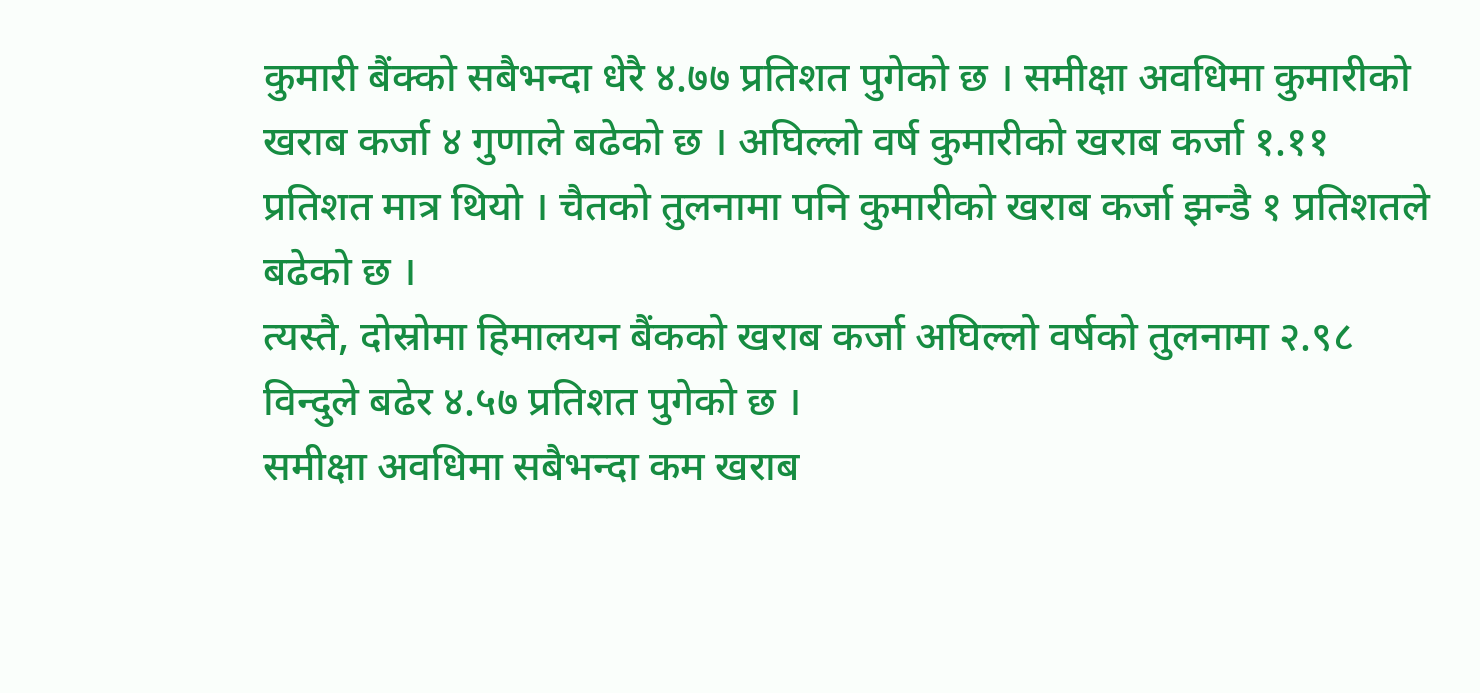कुमारी बैंक्को सबैभन्दा धेरै ४.७७ प्रतिशत पुगेको छ । समीक्षा अवधिमा कुमारीको खराब कर्जा ४ गुणाले बढेको छ । अघिल्लो वर्ष कुमारीको खराब कर्जा १.११ प्रतिशत मात्र थियो । चैतको तुलनामा पनि कुमारीको खराब कर्जा झन्डै १ प्रतिशतले बढेको छ ।
त्यस्तै, दोस्रोमा हिमालयन बैंकको खराब कर्जा अघिल्लो वर्षको तुलनामा २.९८ विन्दुले बढेर ४.५७ प्रतिशत पुगेको छ ।
समीक्षा अवधिमा सबैभन्दा कम खराब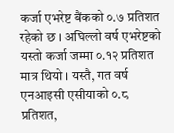कर्जा एभरेष्ट बैंकको ०.७ प्रतिशत रहेको छ । अघिल्लो वर्ष एभरेष्टको यस्तो कर्जा जम्मा ०.१२ प्रतिशत मात्र थियो । यस्तै, गत वर्ष एनआइसी एसीयाको ०.८ प्रतिशत,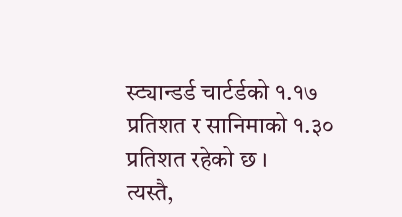स्ट्यान्डर्ड चार्टर्डको १.१७ प्रतिशत र सानिमाको १.३० प्रतिशत रहेको छ ।
त्यस्तै,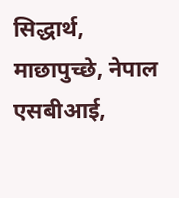सिद्धार्थ, माछापुच्छे, नेपाल एसबीआई,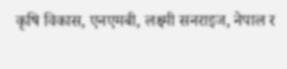कृषि विकास, एनएमबी, लक्ष्मी सनराइज, नेपाल र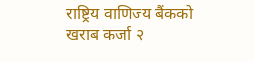राष्ट्रिय वाणिज्य बैंकको खराब कर्जा २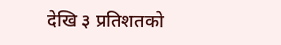देखि ३ प्रतिशतको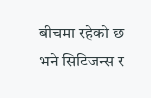बीचमा रहेको छ भने सिटिजन्स र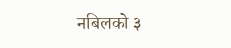नबिलको ३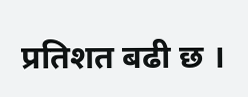प्रतिशत बढी छ ।